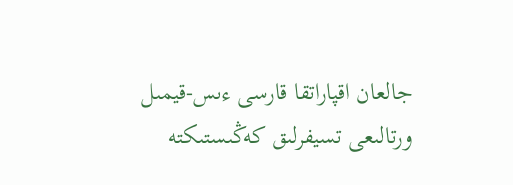جالعان اقپاراتقا قارسى ءىس-قيمىل ورتالىعى تسيفرلىق كەڭىستىكتە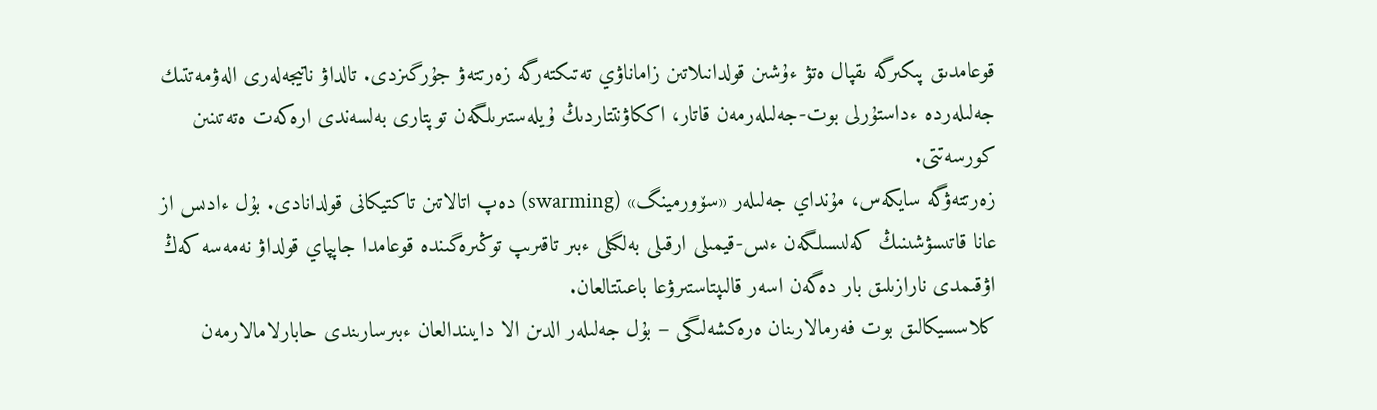قوعامدىق پىكىرگە ىقپال ەتۋ ءۇشىن قولدانىلاتىن زاماناۋي تەتىكتەرگە زەرتتەۋ جۇرگىزدى. تالداۋ ناتيجەلەرى الەۋمەتتىك جەلىلەردە ءداستۇرلى بوت-جەلىلەرمەن قاتار، اككاۋنتتاردىڭ ۇيلەستىرىلگەن توپتارى بەلسەندى ارەكەت ەتەتىنىن كورسەتتى.
زەرتتەۋگە سايكەس، مۇنداي جەلىلەر «سۆورمينگ» (swarming) دەپ اتالاتىن تاكتيكانى قولدانادى. بۇل ءادىس از عانا قاتىسۋشىنىڭ كەلىسىلگەن ءىس-قيمىلى ارقىلى بەلگىلى ءبىر تاقىرىپ توڭىرەگىندە قوعامدا جاپپاي قولداۋ نەمەسە كەڭ اۋقىمدى نارازىلىق بار دەگەن اسەر قالىپتاستىرۋعا باعىتتالعان.
كلاسسيكالىق بوت فەرمالارىنان ەرەكشەلىگى – بۇل جەلىلەر الدىن الا دايىندالعان ءبىرسارىندى حابارلامالارمەن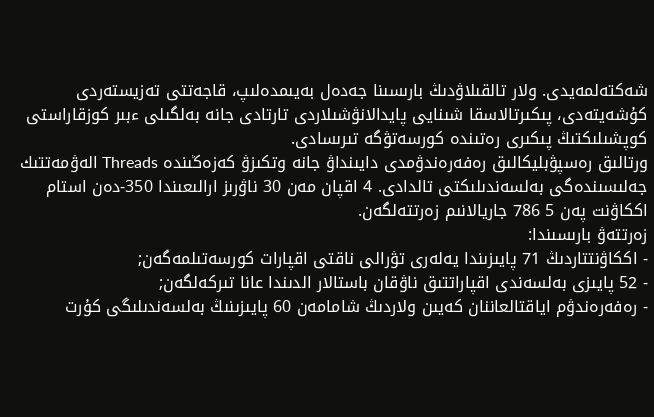شەكتەلمەيدى. ولار تالقىلاۋدىڭ بارىسىنا جەدەل بەيىمدەلىپ، قاجەتتى تەزيستەردى كۇشەيتەدى، پىكىرتالاسقا شىنايى پايدالانۋشىلاردى تارتادى جانە بەلگىلى ءبىر كوزقاراستى كوپشىلىكتىڭ پىكىرى رەتىندە كورسەتۋگە تىرىسادى.
ورتالىق رەسپۋبليكالىق رەفەرەندۋمدى دايىنداۋ جانە وتكىزۋ كەزەڭىندە Threads الەۋمەتتىك جەلىسىندەگى بەلسەندىلىكتى تالدادى. 4 اقپان مەن 30 ناۋرىز ارالىعىندا 350-دەن استام اككاۋنت پەن 5 786 جاريالانىم زەرتتەلگەن.
زەرتتەۋ بارىسىندا:
- اككاۋنتتاردىڭ 71 پايىزىندا يەلەرى تۋرالى ناقتى اقپارات كورسەتىلمەگەن;
- 52 پايىزى بەلسەندى اقپاراتتىق ناۋقان باستالار الدىندا عانا تىركەلگەن;
- رەفەرەندۋم اياقتالعاننان كەيىن ولاردىڭ شامامەن 60 پايىزىنىڭ بەلسەندىلىگى كۇرت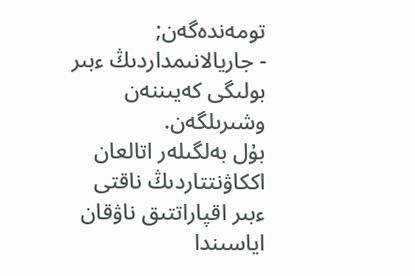تومەندەگەن;
- جاريالانىمداردىڭ ءبىر بولىگى كەيىننەن وشىرىلگەن.
بۇل بەلگىلەر اتالعان اككاۋنتتاردىڭ ناقتى ءبىر اقپاراتتىق ناۋقان اياسىندا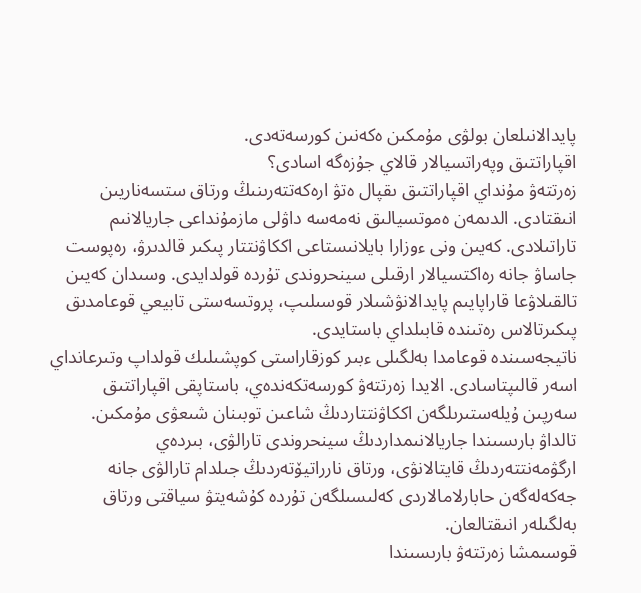پايدالانىلعان بولۋى مۇمكىن ەكەنىن كورسەتەدى.
اقپاراتتىق وپەراتسيالار قالاي جۇزەگە اسادى؟
زەرتتەۋ مۇنداي اقپاراتتىق ىقپال ەتۋ ارەكەتتەرىنىڭ ورتاق ستسەناريىن انىقتادى. الدىمەن ەموتسيالىق نەمەسە داۋلى مازمۇنداعى جاريالانىم تاراتىلادى. كەيىن ونى ءوزارا بايلانىستاعى اككاۋنتتار پىكىر قالدىرۋ، رەپوست جاساۋ جانە رەاكتسيالار ارقىلى سينحروندى تۇردە قولدايدى. وسىدان كەيىن تالقىلاۋعا قاراپايىم پايدالانۋشىلار قوسىلىپ، پروتسەستى تابيعي قوعامدىق پىكىرتالاس رەتىندە قابىلداي باستايدى.
ناتيجەسىندە قوعامدا بەلگىلى ءبىر كوزقاراستى كوپشىلىك قولداپ وتىرعانداي اسەر قالىپتاسادى. الايدا زەرتتەۋ كورسەتكەندەي، باستاپقى اقپاراتتىق سەرپىن ۇيلەستىرىلگەن اككاۋنتتاردىڭ شاعىن توبىنان شىعۋى مۇمكىن.
تالداۋ بارىسىندا جاريالانىمداردىڭ سينحروندى تارالۋى، بىردەي ارگۋمەنتتەردىڭ قايتالانۋى، ورتاق نارراتيۆتەردىڭ جىلدام تارالۋى جانە جەكەلەگەن حابارلامالاردى كەلىسىلگەن تۇردە كۇشەيتۋ سياقتى ورتاق بەلگىلەر انىقتالعان.
قوسىمشا زەرتتەۋ بارىسىندا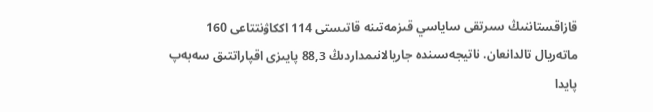قازاقستاننىڭ سىرتقى ساياسي قىزمەتىنە قاتىستى 114 اككاۋنتتاعى 160 ماتەريال تالدانعان. ناتيجەسىندە جاريالانىمداردىڭ 88,3 پايىزى اقپاراتتىق سەبەپ پايدا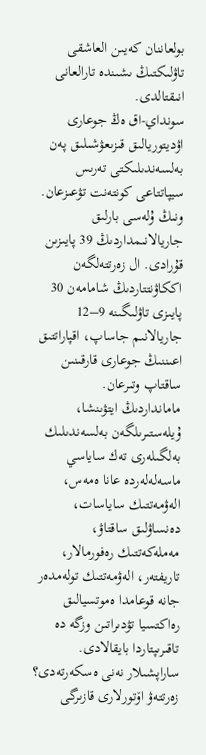بولعاننان كەيىن العاشقى تاۋلىكتىڭ ىشىندە تارالعانى انىقتالدى.
سونداي-اق ەڭ جوعارى اۋديتوريالىق قىزىعۋشىلىق پەن بەلسەندىلىكتى تەرىس سيپاتتاعى كونتەنت تۋعىزعان. ونىڭ ۇلەسى بارلىق جاريالانىمداردىڭ 39 پايىزىن قۇرادى. ال زەرتتەلگەن اككاۋنتتاردىڭ شامامەن 30 پايىزى تاۋلىگىنە 9–12 جاريالانىم جاساپ، اقپاراتتىق اعىننىڭ جوعارى قارقىنىن ساقتاپ وتىرعان.
مامانداردىڭ ايتۋىنشا، ۇيلەستىرىلگەن بەلسەندىلىك بەلگىلەرى تەك ساياسي ماسەلەلەردە عانا ەمەس، الەۋمەتتىك ساياسات، دەنساۋلىق ساقتاۋ، مەملەكەتتىك رەفورمالار، تاريفتەر، الەۋمەتتىك تولەمدەر جانە قوعامدا ەموتسيالىق رەاكتسيا تۋدىراتىن وزگە دە تاقىرىپتاردا بايقالادى.
ساراپشىلار نەنى ەسكەرتەدى؟
زەرتتەۋ اۆتورلارى قازىرگى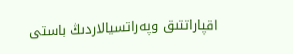اقپاراتتىق وپەراتسيالاردىڭ باستى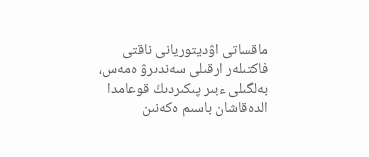ماقساتى اۋديتوريانى ناقتى فاكتىلەر ارقىلى سەندىرۋ ەمەس، بەلگىلى ءبىر پىكىردىڭ قوعامدا الدەقاشان باسىم ەكەنىن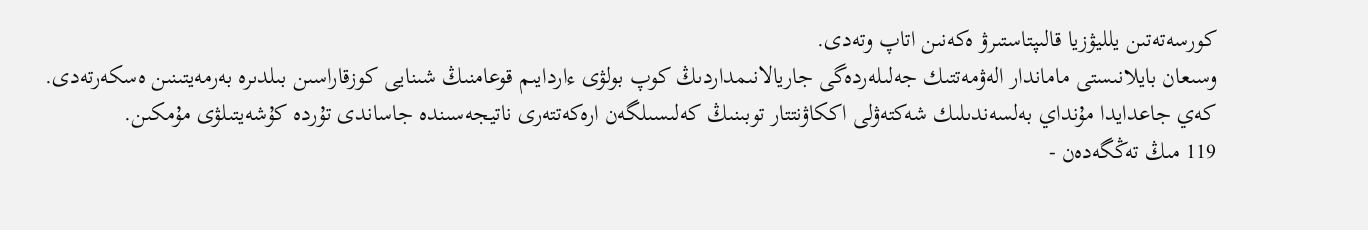كورسەتەتىن يلليۋزيا قالىپتاستىرۋ ەكەنىن اتاپ وتەدى.
وسىعان بايلانىستى ماماندار الەۋمەتتىك جەلىلەردەگى جاريالانىمداردىڭ كوپ بولۋى ءاردايىم قوعامنىڭ شىنايى كوزقاراسىن بىلدىرە بەرمەيتىنىن ەسكەرتەدى. كەي جاعدايدا مۇنداي بەلسەندىلىك شەكتەۋلى اككاۋنتتار توبىنىڭ كەلىسىلگەن ارەكەتتەرى ناتيجەسىندە جاساندى تۇردە كۇشەيتىلۋى مۇمكىن.
119 مىڭ تەڭگەدەن -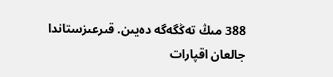388 مىڭ تەڭگەگە دەيىن. قىرعىزستاندا جالعان اقپارات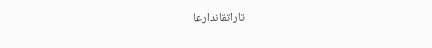تاراتقاندارعا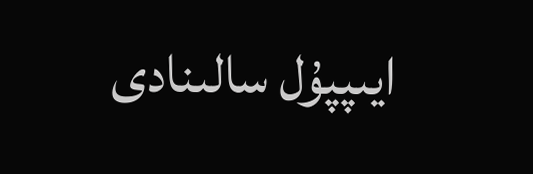ايىپپۇل سالىنادى